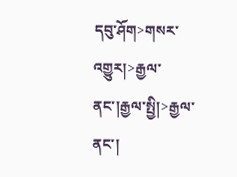དབུ་ཤོག>གསར་འགྱུར།>རྒྱལ་ནང་།རྒྱལ་སྤྱི།>རྒྱལ་ནང་།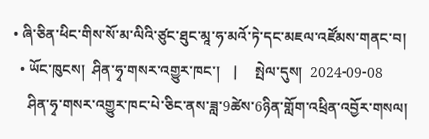• ཞི་ཅིན་ཕིང་གིས་སོ་མ་ལིའི་ཙུང་ཐུང་མཱ་ཧ་མའོ་ཏེ་དང་མཇལ་འཛོམས་གནང་བ།
  • ཡོང་ཁུངས།  ཤིན་ཧྭ་གསར་འགྱུར་ཁང་།    |     སྤེལ་དུས།  2024-09-08
    ཤིན་ཧྭ་གསར་འགྱུར་ཁང་པེ་ཅིང་ནས་ཟླ་9ཚེས་6ཉིན་གློག་འཕྲིན་འབྱོར་གསལ།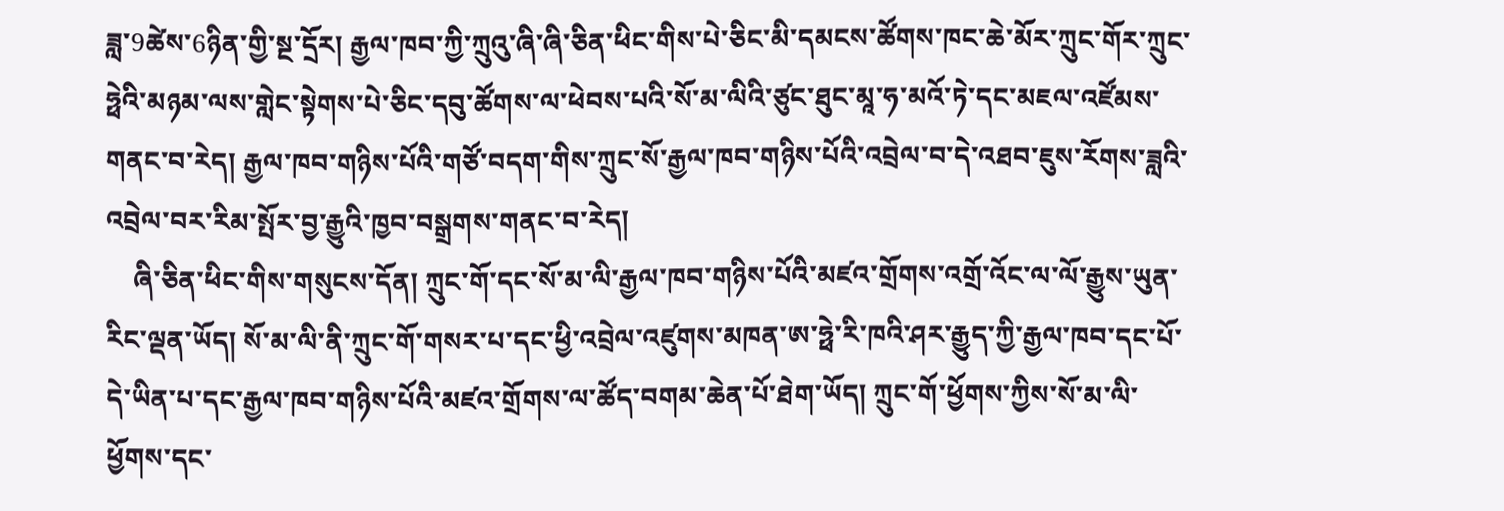ཟླ་9ཚེས་6ཉིན་གྱི་སྔ་དྲོར། རྒྱལ་ཁབ་ཀྱི་ཀྲུའུ་ཞི་ཞི་ཅིན་ཕིང་གིས་པེ་ཅིང་མི་དམངས་ཚོགས་ཁང་ཆེ་མོར་ཀྲུང་གོར་ཀྲུང་ཧྥེའི་མཉམ་ལས་གླེང་སྟེགས་པེ་ཅིང་དབུ་ཚོགས་ལ་ཕེབས་པའི་སོ་མ་ལིའི་ཙུང་ཐུང་མཱ་ཧ་མའོ་ཏེ་དང་མཇལ་འཛོམས་གནང་བ་རེད། རྒྱལ་ཁབ་གཉིས་པོའི་གཙོ་བདག་གིས་ཀྲུང་སོ་རྒྱལ་ཁབ་གཉིས་པོའི་འབྲེལ་བ་དེ་འཐབ་ཇུས་རོགས་ཟླའི་འབྲེལ་བར་རིམ་སྤོར་བྱ་རྒྱུའི་ཁྱབ་བསྒྲགས་གནང་བ་རེད།
    ཞི་ཅིན་ཕིང་གིས་གསུངས་དོན། ཀྲུང་གོ་དང་སོ་མ་ལི་རྒྱལ་ཁབ་གཉིས་པོའི་མཛའ་གྲོགས་འགྲོ་འོང་ལ་ལོ་རྒྱུས་ཡུན་རིང་ལྡན་ཡོད། སོ་མ་ལི་ནི་ཀྲུང་གོ་གསར་པ་དང་ཕྱི་འབྲེལ་འཛུགས་མཁན་ཨ་ཧྥེ་རི་ཁའི་ཤར་རྒྱུད་ཀྱི་རྒྱལ་ཁབ་དང་པོ་དེ་ཡིན་པ་དང་རྒྱལ་ཁབ་གཉིས་པོའི་མཛའ་གྲོགས་ལ་ཚོད་བགམ་ཆེན་པོ་ཐེག་ཡོད། ཀྲུང་གོ་ཕྱོགས་ཀྱིས་སོ་མ་ལི་ཕྱོགས་དང་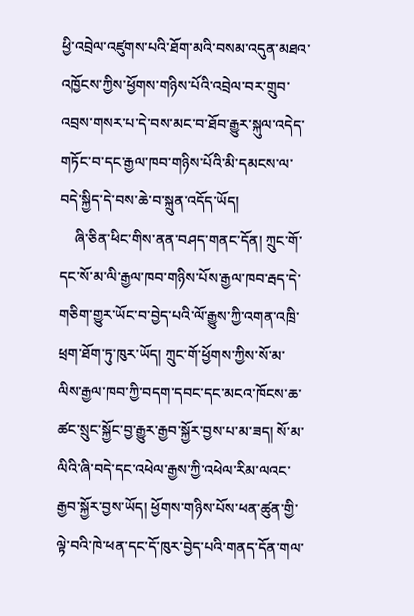ཕྱི་འབྲེལ་འཛུགས་པའི་ཐོག་མའི་བསམ་འདུན་མཐའ་འཁྱོངས་ཀྱིས་ཕྱོགས་གཉིས་པོའི་འབྲེལ་བར་གྲུབ་འབྲས་གསར་པ་དེ་བས་མང་བ་ཐོབ་རྒྱུར་སྐུལ་འདེད་གཏོང་བ་དང་རྒྱལ་ཁབ་གཉིས་པོའི་མི་དམངས་ལ་བདེ་སྐྱིད་དེ་བས་ཆེ་བ་སྐྲུན་འདོད་ཡོད།
    ཞི་ཅིན་ཕིང་གིས་ནན་བཤད་གནང་དོན། ཀྲུང་གོ་དང་སོ་མ་ལི་རྒྱལ་ཁབ་གཉིས་པོས་རྒྱལ་ཁབ་རྦད་དེ་གཅིག་གྱུར་ཡོང་བ་བྱེད་པའི་ལོ་རྒྱུས་ཀྱི་འགན་འཁྲི་ཕྲག་ཐོག་ཏུ་ཁུར་ཡོད། ཀྲུང་གོ་ཕྱོགས་ཀྱིས་སོ་མ་ལིས་རྒྱལ་ཁབ་ཀྱི་བདག་དབང་དང་མངའ་ཁོངས་ཆ་ཚང་སྲུང་སྐྱོང་བྱ་རྒྱུར་རྒྱབ་སྐྱོར་བྱས་པ་མ་ཟད། སོ་མ་ལིའི་ཞི་བདེ་དང་འཕེལ་རྒྱས་ཀྱི་འཕེལ་རིམ་ལའང་རྒྱབ་སྐྱོར་བྱས་ཡོད། ཕྱོགས་གཉིས་པོས་ཕན་ཚུན་གྱི་ལྟེ་བའི་ཁེ་ཕན་དང་དོ་ཁུར་བྱེད་པའི་གནད་དོན་གལ་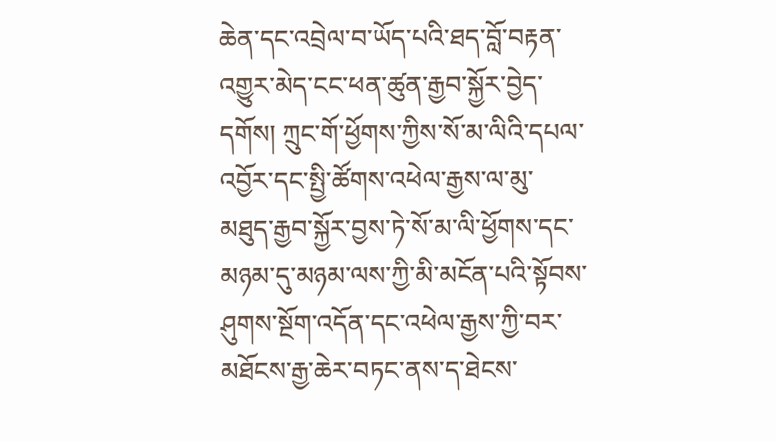ཆེན་དང་འབྲེལ་བ་ཡོད་པའི་ཐད་བློ་བརྟན་འགྱུར་མེད་ངང་ཕན་ཚུན་རྒྱབ་སྐྱོར་བྱེད་དགོས། ཀྲུང་གོ་ཕྱོགས་ཀྱིས་སོ་མ་ལིའི་དཔལ་འབྱོར་དང་སྤྱི་ཚོགས་འཕེལ་རྒྱས་ལ་མུ་མཐུད་རྒྱབ་སྐྱོར་བྱས་ཏེ་སོ་མ་ལི་ཕྱོགས་དང་མཉམ་དུ་མཉམ་ལས་ཀྱི་མི་མངོན་པའི་སྟོབས་ཤུགས་སྔོག་འདོན་དང་འཕེལ་རྒྱས་ཀྱི་བར་མཐོངས་རྒྱ་ཆེར་བཏང་ནས་ད་ཐེངས་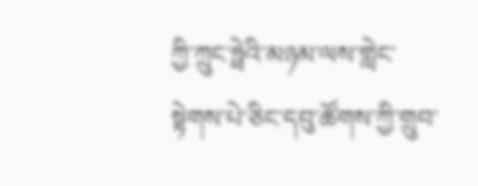ཀྱི་ཀྲུང་ཧྥེའི་མཉམ་ལས་གླེང་སྟེགས་པེ་ཅིང་དབུ་ཚོགས་ཀྱི་གྲུབ་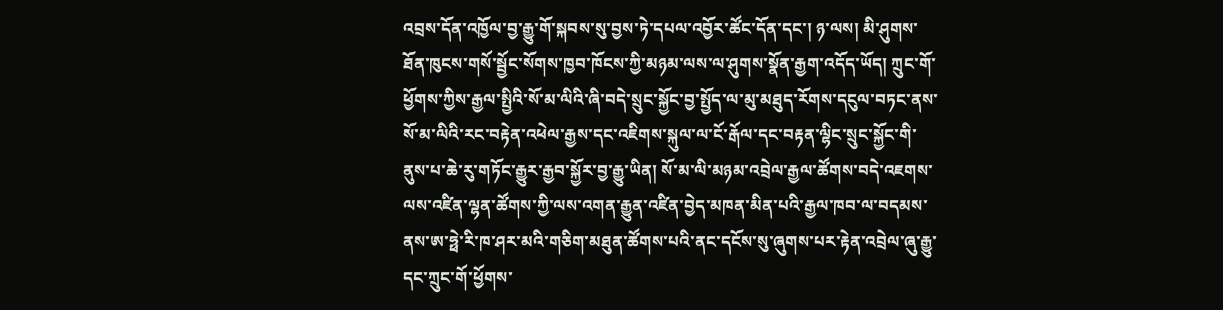འབྲས་དོན་འཁྱོལ་བྱ་རྒྱུ་གོ་སྐབས་སུ་བྱས་ཏེ་དཔལ་འབྱོར་ཚོང་དོན་དང་། ཉ་ལས། མི་ཤུགས་ཐོན་ཁུངས་གསོ་སྦྱོང་སོགས་ཁྱབ་ཁོངས་ཀྱི་མཉམ་ལས་ལ་ཤུགས་སྣོན་རྒྱག་འདོད་ཡོད། ཀྲུང་གོ་ཕྱོགས་ཀྱིས་རྒྱལ་སྤྱིའི་སོ་མ་ལིའི་ཞི་བདེ་སྲུང་སྐྱོང་བྱ་སྤྱོད་ལ་མུ་མཐུད་རོགས་དངུལ་བཏང་ནས་སོ་མ་ལིའི་རང་བརྟེན་འཕེལ་རྒྱས་དང་འཇིགས་སྐུལ་ལ་ངོ་རྒོལ་དང་བརྟན་ལྷིང་སྲུང་སྐྱོང་གི་ནུས་པ་ཆེ་རུ་གཏོང་རྒྱུར་རྒྱབ་སྐྱོར་བྱ་རྒྱུ་ཡིན། སོ་མ་ལི་མཉམ་འབྲེལ་རྒྱལ་ཚོགས་བདེ་འཇགས་ལས་འཛིན་ལྷན་ཚོགས་ཀྱི་ལས་འགན་རྒྱུན་འཛིན་བྱེད་མཁན་མིན་པའི་རྒྱལ་ཁབ་ལ་བདམས་ནས་ཨ་ཧྥེ་རི་ཁ་ཤར་མའི་གཅིག་མཐུན་ཚོགས་པའི་ནང་དངོས་སུ་ཞུགས་པར་རྟེན་འབྲེལ་ཞུ་རྒྱུ་དང་ཀྲུང་གོ་ཕྱོགས་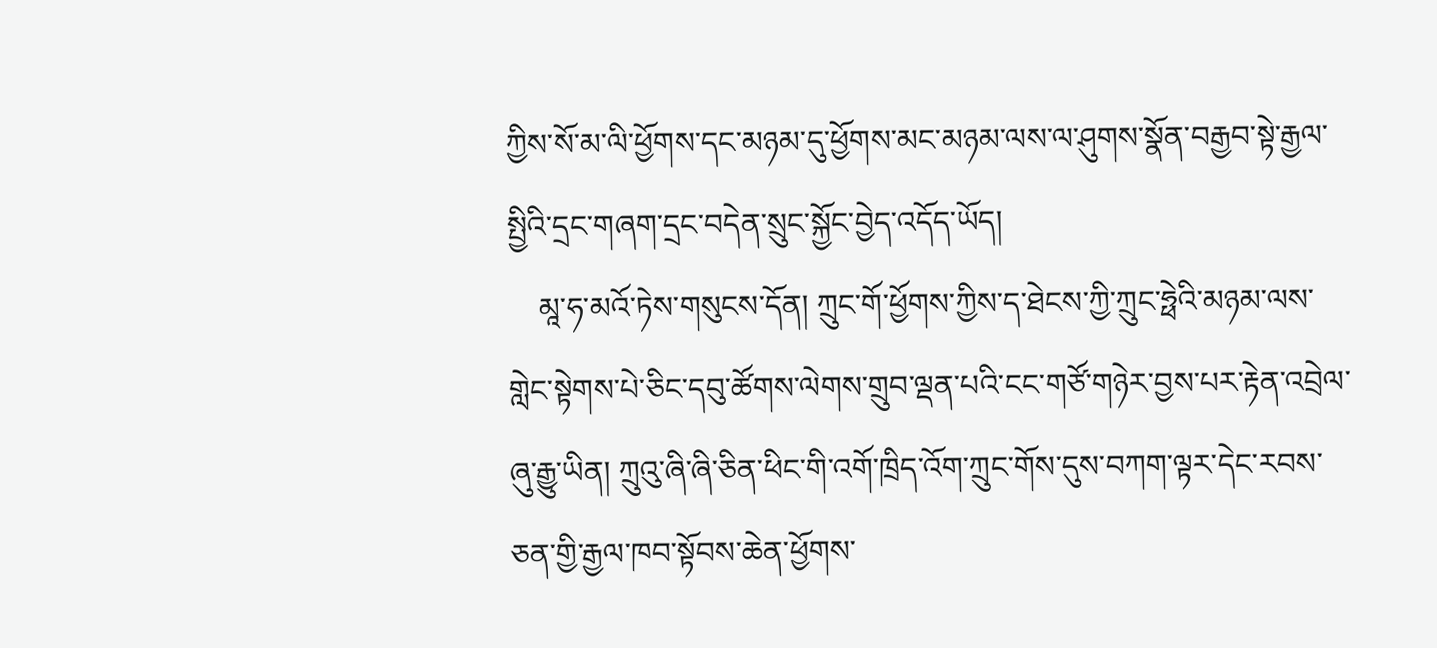ཀྱིས་སོ་མ་ལི་ཕྱོགས་དང་མཉམ་དུ་ཕྱོགས་མང་མཉམ་ལས་ལ་ཤུགས་སྣོན་བརྒྱབ་སྟེ་རྒྱལ་སྤྱིའི་དྲང་གཞག་དྲང་བདེན་སྲུང་སྐྱོང་བྱེད་འདོད་ཡོད།
    མཱ་ཧ་མའོ་ཏེས་གསུངས་དོན། ཀྲུང་གོ་ཕྱོགས་ཀྱིས་ད་ཐེངས་ཀྱི་ཀྲུང་ཧྥེའི་མཉམ་ལས་གླེང་སྟེགས་པེ་ཅིང་དབུ་ཚོགས་ལེགས་གྲུབ་ལྡན་པའི་ངང་གཙོ་གཉེར་བྱས་པར་རྟེན་འབྲེལ་ཞུ་རྒྱུ་ཡིན། ཀྲུའུ་ཞི་ཞི་ཅིན་ཕིང་གི་འགོ་ཁྲིད་འོག་ཀྲུང་གོས་དུས་བཀག་ལྟར་དེང་རབས་ཅན་གྱི་རྒྱལ་ཁབ་སྟོབས་ཆེན་ཕྱོགས་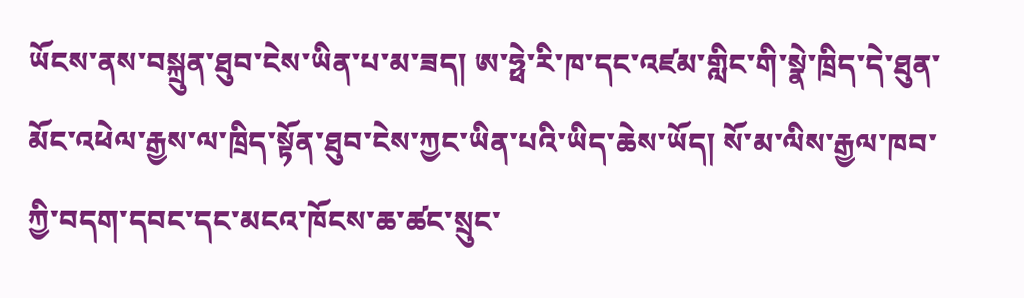ཡོངས་ནས་བསྐྲུན་ཐུབ་ངེས་ཡིན་པ་མ་ཟད། ཨ་ཧྥེ་རི་ཁ་དང་འཛམ་གླིང་གི་སྣེ་ཁྲིད་དེ་ཐུན་མོང་འཕེལ་རྒྱས་ལ་ཁྲིད་སྟོན་ཐུབ་ངེས་ཀྱང་ཡིན་པའི་ཡིད་ཆེས་ཡོད། སོ་མ་ལིས་རྒྱལ་ཁབ་ཀྱི་བདག་དབང་དང་མངའ་ཁོངས་ཆ་ཚང་སྲུང་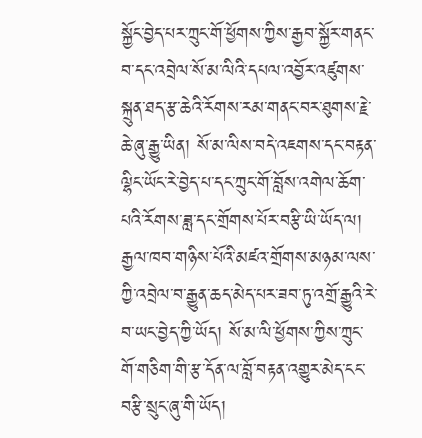སྐྱོང་བྱེད་པར་ཀྲུང་གོ་ཕྱོགས་ཀྱིས་རྒྱབ་སྐྱོར་གནང་བ་དང་འབྲེལ་སོ་མ་ལིའི་དཔལ་འབྱོར་འཛུགས་སྐྲུན་ཐད་རྩ་ཆེའི་རོགས་རམ་གནང་བར་ཐུགས་རྗེ་ཆེ་ཞུ་རྒྱུ་ཡིན། སོ་མ་ལིས་བདེ་འཇགས་དང་བརྟན་ལྷིང་ཡོང་རེ་བྱེད་པ་དང་ཀྲུང་གོ་བློས་འགེལ་ཆོག་པའི་རོགས་ཟླ་དང་གྲོགས་པོར་བརྩི་ཡི་ཡོད་ལ། རྒྱལ་ཁབ་གཉིས་པོའི་མཛའ་གྲོགས་མཉམ་ལས་ཀྱི་འབྲེལ་བ་རྒྱུན་ཆད་མེད་པར་ཟབ་ཏུ་འགྲོ་རྒྱུའི་རེ་བ་ཡང་བྱེད་ཀྱི་ཡོད། སོ་མ་ལི་ཕྱོགས་ཀྱིས་ཀྲུང་གོ་གཅིག་གི་རྩ་དོན་ལ་བློ་བརྟན་འགྱུར་མེད་ངང་བརྩི་སྲུང་ཞུ་གི་ཡོད།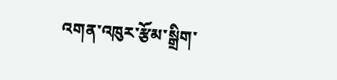འགན་འཁུར་རྩོམ་སྒྲིག་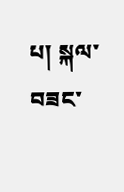པ། སྐལ་བཟང་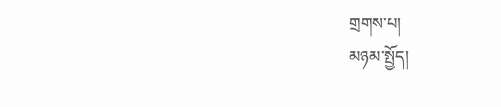གྲགས་པ།
མཉམ་སྤྱོད།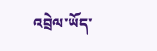འབྲེལ་ཡོད་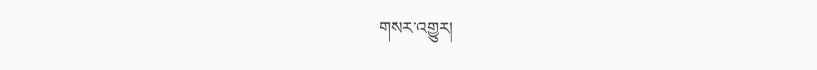གསར་འགྱུར།